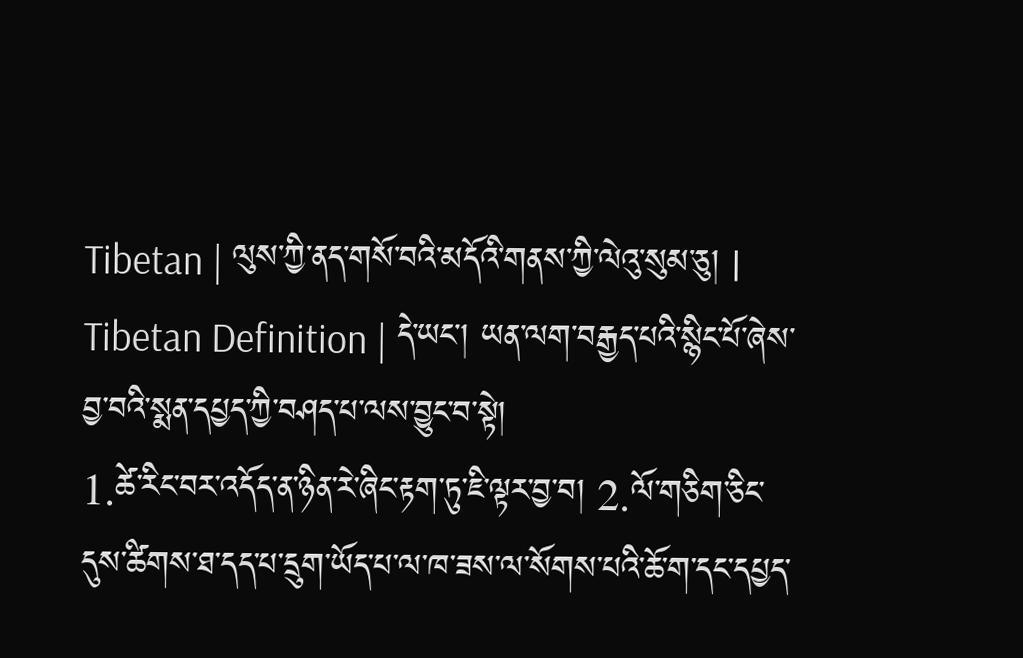Tibetan | ལུས་ཀྱི་ནད་གསོ་བའི་མདོའི་གནས་ཀྱི་ལེའུ་སུམ་ཅུ། |
Tibetan Definition | དེ་ཡང་། ཡན་ལག་བརྒྱད་པའི་སྙིང་པོ་ཞེས་བྱ་བའི་སྨན་དཔྱད་ཀྱི་བཤད་པ་ལས་བྱུང་བ་སྟེ།
1.ཚེ་རིང་བར་འདོད་ན་ཉིན་རེ་ཞིང་རྟག་ཏུ་ཇི་ལྟར་བྱ་བ། 2.ལོ་གཅིག་ཅིང་དུས་ཚིགས་ཐ་དད་པ་དྲུག་ཡོད་པ་ལ་ཁ་ཟས་ལ་སོགས་པའི་ཆོ་ག་དང་དཔྱད་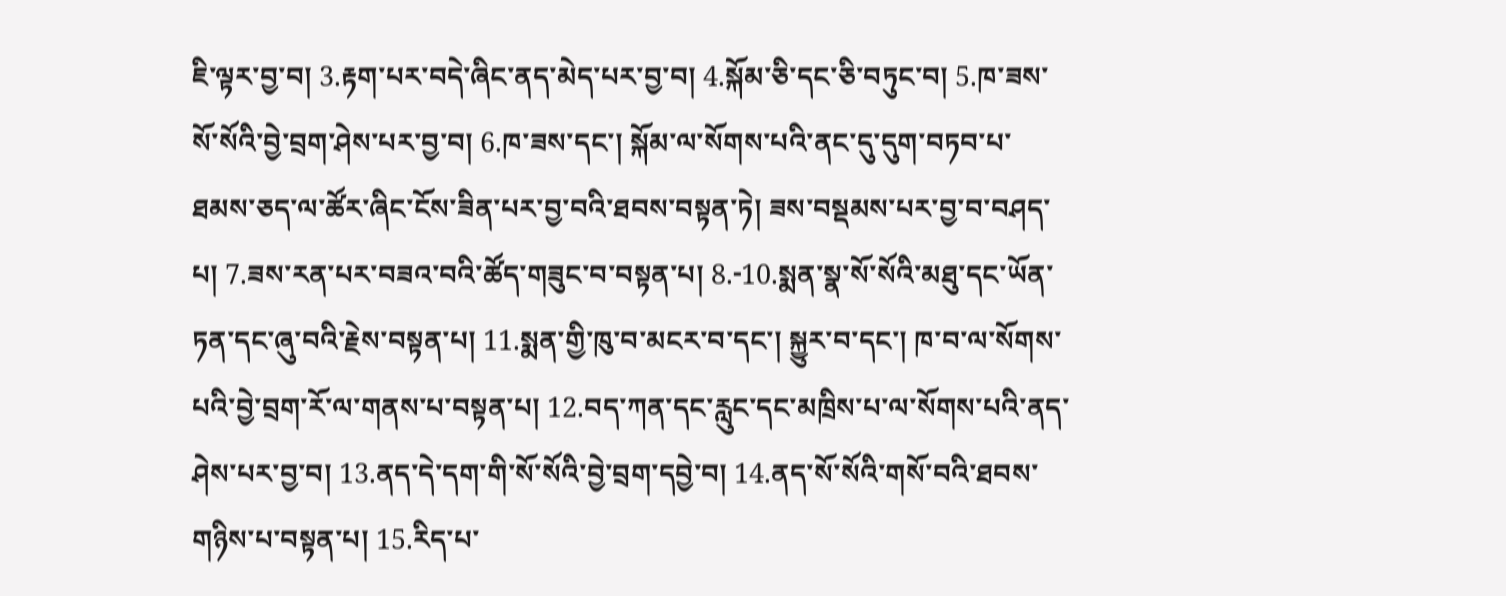ཇི་ལྟར་བྱ་བ། 3.རྟག་པར་བདེ་ཞིང་ནད་མེད་པར་བྱ་བ། 4.སྐོམ་ཅི་དང་ཅི་བཏུང་བ། 5.ཁ་ཟས་སོ་སོའི་བྱེ་བྲག་ཤེས་པར་བྱ་བ། 6.ཁ་ཟས་དང་། སྐོམ་ལ་སོགས་པའི་ནང་དུ་དུག་བཏབ་པ་ཐམས་ཅད་ལ་ཚོར་ཞིང་ངོས་ཟིན་པར་བྱ་བའི་ཐབས་བསྟན་ཏེ། ཟས་བསྡམས་པར་བྱ་བ་བཤད་པ། 7.ཟས་རན་པར་བཟའ་བའི་ཚོད་གཟུང་བ་བསྟན་པ། 8.-10.སྨན་སྣ་སོ་སོའི་མཐུ་དང་ཡོན་ཏན་དང་ཞུ་བའི་རྗེས་བསྟན་པ། 11.སྨན་གྱི་ཁུ་བ་མངར་བ་དང་། སྐྱུར་བ་དང་། ཁ་བ་ལ་སོགས་པའི་བྱེ་བྲག་རོ་ལ་གནས་པ་བསྟན་པ། 12.བད་ཀན་དང་རླུང་དང་མཁྲིས་པ་ལ་སོགས་པའི་ནད་ཤེས་པར་བྱ་བ། 13.ནད་དེ་དག་གི་སོ་སོའི་བྱེ་བྲག་དབྱེ་བ། 14.ནད་སོ་སོའི་གསོ་བའི་ཐབས་གཉིས་པ་བསྟན་པ། 15.རིད་པ་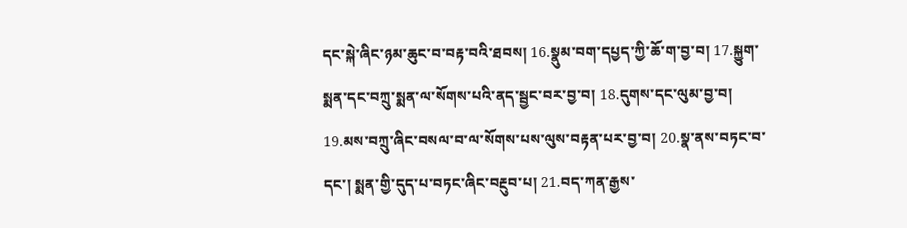དང་སྐེ་ཞིང་ཉམ་ཆུང་བ་བརྟ་བའི་ཐབས། 16.སྣུམ་བག་དཔྱད་ཀྱི་ཆོ་ག་བྱ་བ། 17.སྐྱུག་སྨན་དང་བཀྲུ་སྨན་ལ་སོགས་པའི་ནད་སྦྱང་བར་བྱ་བ། 18.དུགས་དང་ལུམ་བྱ་བ། 19.མས་བཀྲུ་ཞིང་བསལ་བ་ལ་སོགས་པས་ལུས་བརྟན་པར་བྱ་བ། 20.སྣ་ནས་བཏང་བ་དང་། སྨན་གྱི་དུད་པ་བཏང་ཞིང་བརྔུབ་པ། 21.བད་ཀན་རྒྱས་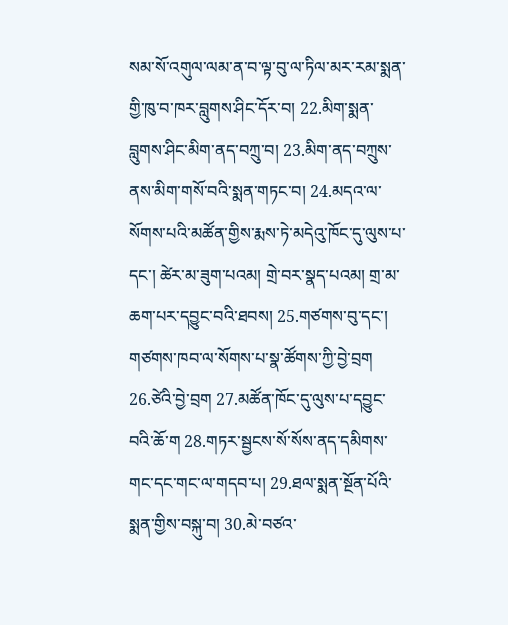སམ་སོ་འགུལ་ལམ་ན་བ་ལྟ་བུ་ལ་ཏིལ་མར་རམ་སྨན་གྱི་ཁུ་བ་ཁར་བླུགས་ཤིང་དོར་བ། 22.མིག་སྨན་བླུགས་ཤིང་མིག་ནད་བཀྲུ་བ། 23.མིག་ནད་བཀྲུས་ནས་མིག་གསོ་བའི་སྨན་གཏང་བ། 24.མདའ་ལ་སོགས་པའི་མཚོན་གྱིས་རྨས་ཏེ་མདེའུ་ཁོང་དུ་ལུས་པ་དང་། ཚེར་མ་ཟུག་པའམ། གྲེ་བར་སྣད་པའམ། གྲ་མ་ཆག་པར་དབྱུང་བའི་ཐབས། 25.གཙགས་བུ་དང་། གཙགས་ཁབ་ལ་སོགས་པ་སྣ་ཚོགས་ཀྱི་བྱེ་བྲག 26.ཙེའི་བྱེ་བྲག 27.མཚོན་ཁོང་དུ་ལུས་པ་དབྱུང་བའི་ཆོ་ག 28.གཏར་སྦྱངས་སོ་སོས་ནད་དམིགས་གང་དང་གང་ལ་གདབ་པ། 29.ཐལ་སྨན་སྔོན་པོའི་སྨན་གྱིས་བསྐུ་བ། 30.མེ་བཙའ་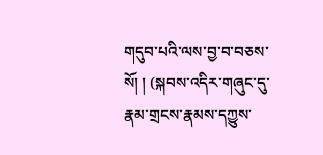གདུབ་པའི་ལས་བྱ་བ་བཅས་སོ། ། (སྐབས་འདིར་གཞུང་དུ་རྣམ་གྲངས་རྣམས་དཀྱུས་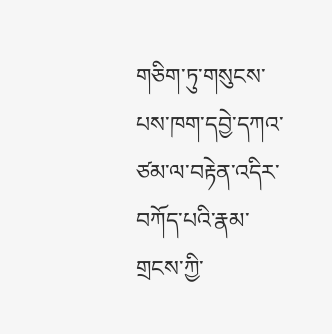གཅིག་ཏུ་གསུངས་པས་ཁག་དབྱེ་དཀའ་ཙམ་ལ་བརྟེན་འདིར་བཀོད་པའི་རྣམ་གྲངས་ཀྱི་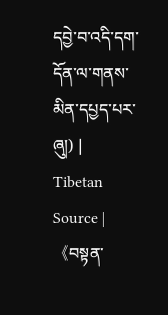དབྱེ་བ་འདི་དག་དོན་ལ་གནས་མིན་དཔྱད་པར་ཞུ།) |
Tibetan Source | 《བསྟན་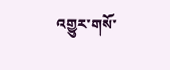འགྱུར་གསོ་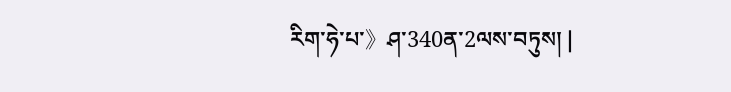རིག་ཧེ་པ་》ཤ་340ན་2ལས་བཏུས། |